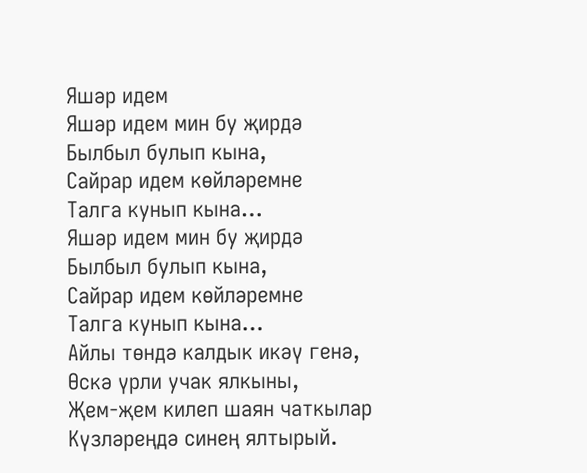Яшәр идем
Яшәр идем мин бу җирдә
Былбыл булып кына,
Сайрар идем көйләремне
Талга кунып кына…
Яшәр идем мин бу җирдә
Былбыл булып кына,
Сайрар идем көйләремне
Талга кунып кына…
Айлы төндә калдык икәү генә,
Өскә үрли учак ялкыны,
Җем-җем килеп шаян чаткылар
Күзләреңдә синең ялтырый.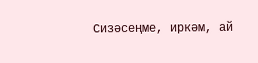Сизәсеңме, иркәм, ай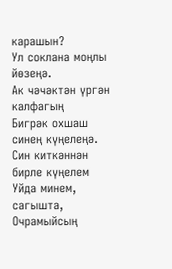карашын?
Ул соклана моңлы йөзеңә.
Ак чәчәктән үргән калфагың
Бигрәк охшаш синең күңелеңә.
Син киткәннән бирле күңелем
Уйда минем, сагышта,
Очрамыйсың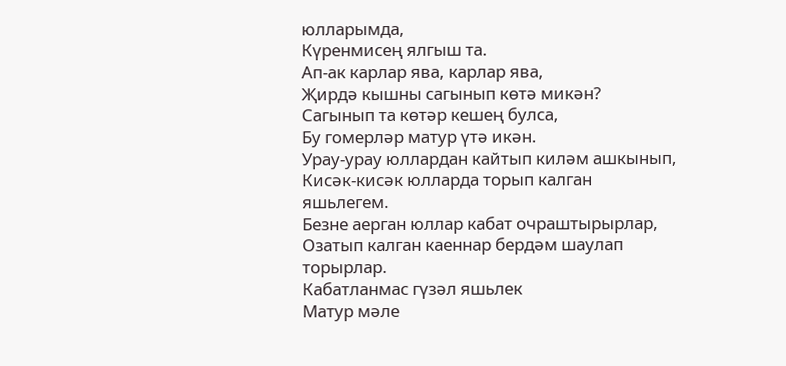юлларымда,
Күренмисең ялгыш та.
Ап-ак карлар ява, карлар ява,
Җирдә кышны сагынып көтә микән?
Сагынып та көтәр кешең булса,
Бу гомерләр матур үтә икән.
Урау-урау юллардан кайтып киләм ашкынып,
Кисәк-кисәк юлларда торып калган яшьлегем.
Безне аерган юллар кабат очраштырырлар,
Озатып калган каеннар бердәм шаулап торырлар.
Кабатланмас гүзәл яшьлек
Матур мәле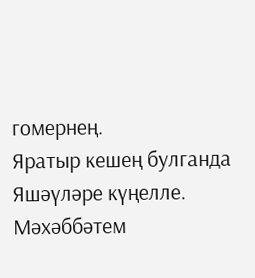гомернең.
Яратыр кешең булганда
Яшәүләре күңелле.
Мәхәббәтем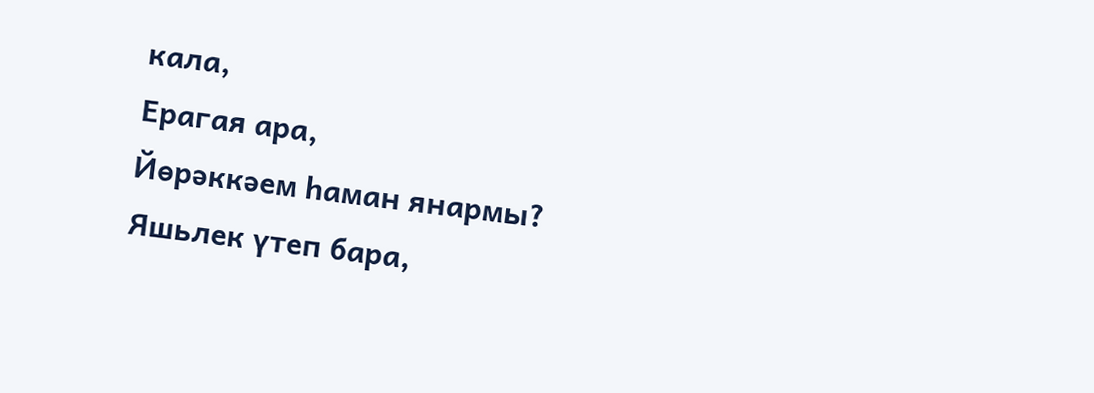кала,
Ерагая ара,
Йөрәккәем һаман янармы?
Яшьлек үтеп бара,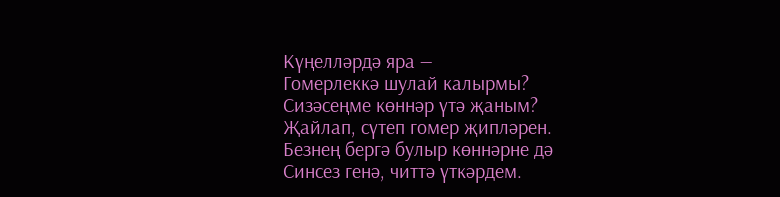Күңелләрдә яра —
Гомерлеккә шулай калырмы?
Сизәсеңме көннәр үтә җаным?
Җайлап, сүтеп гомер җипләрен.
Безнең бергә булыр көннәрне дә
Синсез генә, читтә үткәрдем.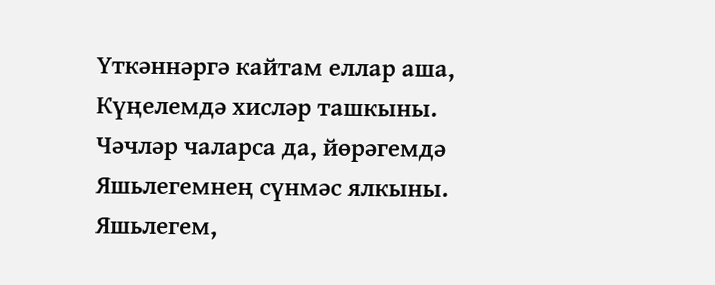Үткәннәргә кайтам еллар аша,
Күңелемдә хисләр ташкыны.
Чәчләр чаларса да, йөрәгемдә
Яшьлегемнең сүнмәс ялкыны.
Яшьлегем,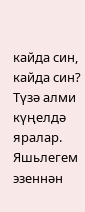кайда син, кайда син?
Түзә алми күңелдә яралар.
Яшьлегем эзеннән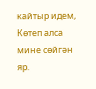кайтыр идем,
Көтеп алса мине сөйгән яр.